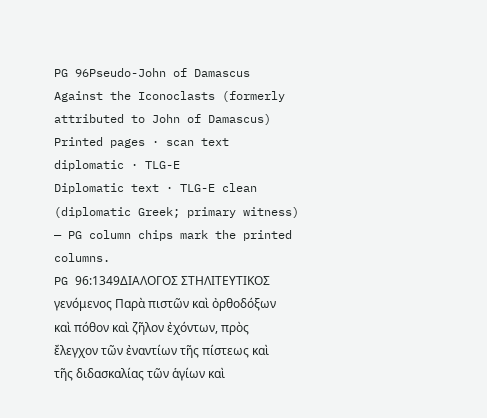PG 96Pseudo-John of Damascus
Against the Iconoclasts (formerly attributed to John of Damascus)
Printed pages · scan text
diplomatic · TLG-E
Diplomatic text · TLG-E clean (diplomatic Greek; primary witness) — PG column chips mark the printed columns.
PG 96:1349ΔΙΑΛΟΓΟΣ ΣΤΗΛΙΤΕΥΤΙΚΟΣ γενόμενος Παρὰ πιστῶν καὶ ὀρθοδόξων καὶ πόθον καὶ ζῆλον ἐχόντων, πρὸς ἔλεγχον τῶν ἐναντίων τῆς πίστεως καὶ τῆς διδασκαλίας τῶν ἁγίων καὶ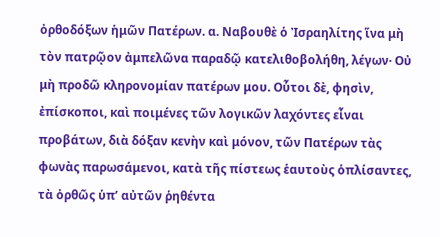ὀρθοδόξων ἡμῶν Πατέρων. α. Ναβουθὲ ὁ Ἰσραηλίτης ἵνα μὴ τὸν πατρῷον ἀμπελῶνα παραδῷ κατελιθοβολήθη, λέγων· Οὐ μὴ προδῶ κληρονομίαν πατέρων μου. Οὗτοι δὲ, φησὶν, ἐπίσκοποι, καὶ ποιμένες τῶν λογικῶν λαχόντες εἶναι προβάτων, διὰ δόξαν κενὴν καὶ μόνον, τῶν Πατέρων τὰς φωνὰς παρωσάμενοι, κατὰ τῆς πίστεως ἑαυτοὺς ὁπλίσαντες, τὰ ὀρθῶς ὑπ’ αὐτῶν ῥηθέντα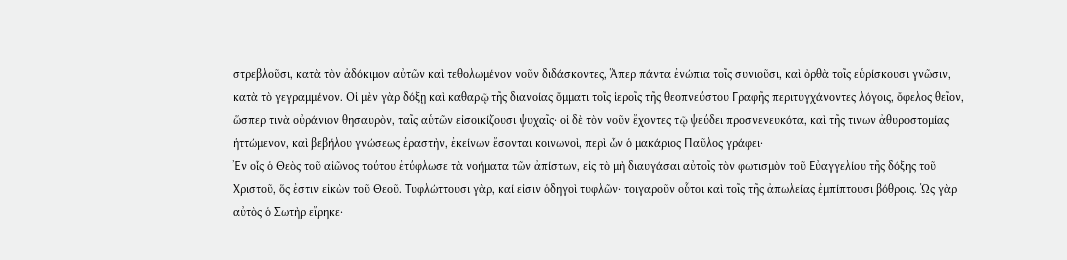στρεβλοῦσι, κατὰ τὸν ἀδόκιμον αὐτῶν καὶ τεθολωμένον νοῦν διδάσκοντες, Ἅπερ πάντα ἐνώπια τοῖς συνιοῦσι, καὶ ὀρθὰ τοῖς εὑρίσκουσι γνῶσιν, κατὰ τὸ γεγραμμένον. Οἱ μὲν γὰρ δόξῃ καὶ καθαρῷ τῆς διανοίας ὄμματι τοῖς ἱεροῖς τῆς θεοπνεύστου Γραφῆς περιτυγχάνοντες λόγοις, ὄφελος θεῖον, ὥσπερ τινὰ οὐράνιον θησαυρὸν, ταῖς αὑτῶν εἰσοικίζουσι ψυχαῖς· οἱ δὲ τὸν νοῦν ἔχοντες τῷ ψεύδει προσνενευκότα, καὶ τῆς τινων ἀθυροστομίας ἡττώμενον, καὶ βεβήλου γνώσεως ἐραστὴν, ἐκείνων ἔσονται κοινωνοὶ, περὶ ὧν ὁ μακάριος Παῦλος γράφει·
Ἐν οἷς ὁ Θεὸς τοῦ αἰῶνος τούτου ἐτύφλωσε τὰ νοήματα τῶν ἀπίστων, εἰς τὸ μὴ διαυγάσαι αὐτοῖς τὸν φωτισμὸν τοῦ Εὐαγγελίου τῆς δόξης τοῦ Χριστοῦ, ὅς ἐστιν εἰκὼν τοῦ Θεοῦ. Τυφλώττουσι γὰρ, καί εἰσιν ὁδηγοὶ τυφλῶν· τοιγαροῦν οὗτοι καὶ τοῖς τῆς ἀπωλείας ἐμπίπτουσι βόθροις. Ὡς γὰρ αὐτὸς ὁ Σωτὴρ εἴρηκε·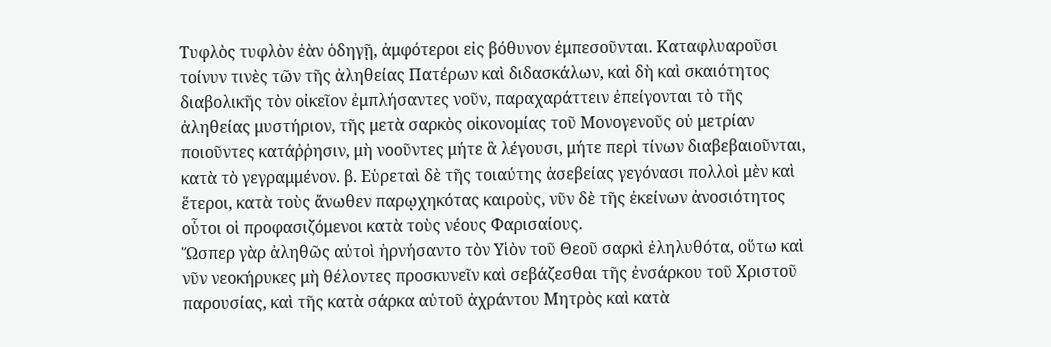Τυφλὸς τυφλὸν ἐὰν ὁδηγῇ, ἀμφότεροι εἰς βόθυνον ἐμπεσοῦνται. Καταφλυαροῦσι τοίνυν τινὲς τῶν τῆς ἀληθείας Πατέρων καὶ διδασκάλων, καὶ δὴ καὶ σκαιότητος διαβολικῆς τὸν οἰκεῖον ἐμπλήσαντες νοῦν, παραχαράττειν ἐπείγονται τὸ τῆς ἀληθείας μυστήριον, τῆς μετὰ σαρκὸς οἰκονομίας τοῦ Μονογενοῦς οὐ μετρίαν ποιοῦντες κατάῤῥησιν, μὴ νοοῦντες μήτε ἃ λέγουσι, μήτε περὶ τίνων διαβεβαιοῦνται, κατὰ τὸ γεγραμμένον. β. Εὑρεταὶ δὲ τῆς τοιαύτης ἀσεβείας γεγόνασι πολλοὶ μὲν καὶ ἕτεροι, κατὰ τοὺς ἄνωθεν παρῳχηκότας καιροὺς, νῦν δὲ τῆς ἐκείνων ἀνοσιότητος οὗτοι οἱ προφασιζόμενοι κατὰ τοὺς νέους Φαρισαίους.
Ὥσπερ γὰρ ἀληθῶς αὐτοὶ ἠρνήσαντο τὸν Υἱὸν τοῦ Θεοῦ σαρκὶ ἐληλυθότα, οὕτω καὶ νῦν νεοκήρυκες μὴ θέλοντες προσκυνεῖν καὶ σεβάζεσθαι τῆς ἐνσάρκου τοῦ Χριστοῦ παρουσίας, καὶ τῆς κατὰ σάρκα αὐτοῦ ἀχράντου Μητρὸς καὶ κατὰ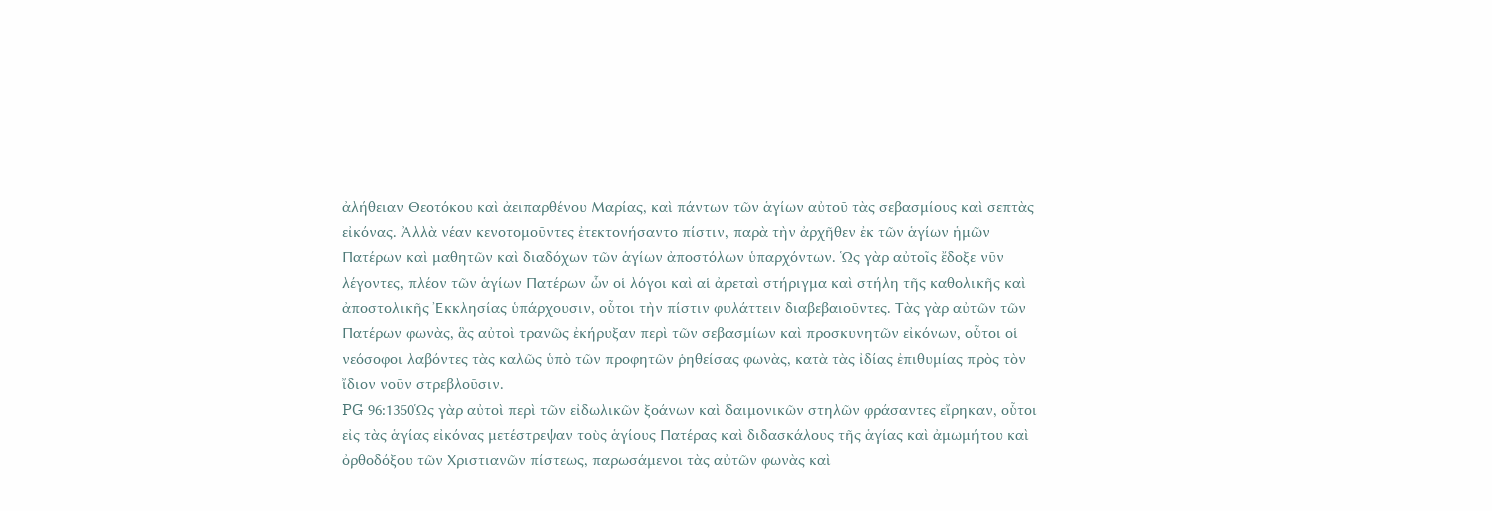ἀλήθειαν Θεοτόκου καὶ ἀειπαρθένου Μαρίας, καὶ πάντων τῶν ἁγίων αὐτοῦ τὰς σεβασμίους καὶ σεπτὰς εἰκόνας. Ἀλλὰ νέαν κενοτομοῦντες ἐτεκτονήσαντο πίστιν, παρὰ τὴν ἀρχῆθεν ἐκ τῶν ἁγίων ἡμῶν Πατέρων καὶ μαθητῶν καὶ διαδόχων τῶν ἁγίων ἀποστόλων ὑπαρχόντων. Ὡς γὰρ αὐτοῖς ἔδοξε νῦν λέγοντες, πλέον τῶν ἁγίων Πατέρων ὧν οἱ λόγοι καὶ αἱ ἀρεταὶ στήριγμα καὶ στήλη τῆς καθολικῆς καὶ ἀποστολικῆς Ἐκκλησίας ὑπάρχουσιν, οὗτοι τὴν πίστιν φυλάττειν διαβεβαιοῦντες. Τὰς γὰρ αὐτῶν τῶν Πατέρων φωνὰς, ἃς αὐτοὶ τρανῶς ἐκήρυξαν περὶ τῶν σεβασμίων καὶ προσκυνητῶν εἰκόνων, οὗτοι οἱ νεόσοφοι λαβόντες τὰς καλῶς ὑπὸ τῶν προφητῶν ῥηθείσας φωνὰς, κατὰ τὰς ἰδίας ἐπιθυμίας πρὸς τὸν ἴδιον νοῦν στρεβλοῦσιν.
PG 96:1350Ὡς γὰρ αὐτοὶ περὶ τῶν εἰδωλικῶν ξοάνων καὶ δαιμονικῶν στηλῶν φράσαντες εἴρηκαν, οὗτοι εἰς τὰς ἁγίας εἰκόνας μετέστρεψαν τοὺς ἁγίους Πατέρας καὶ διδασκάλους τῆς ἁγίας καὶ ἀμωμήτου καὶ ὀρθοδόξου τῶν Χριστιανῶν πίστεως, παρωσάμενοι τὰς αὐτῶν φωνὰς καὶ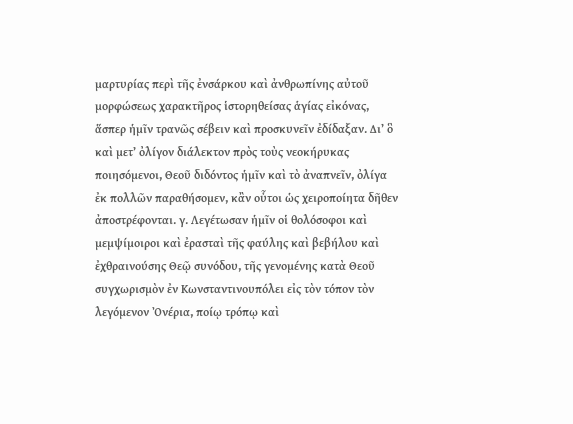μαρτυρίας περὶ τῆς ἐνσάρκου καὶ ἀνθρωπίνης αὐτοῦ μορφώσεως χαρακτῆρος ἱστορηθείσας ἁγίας εἰκόνας, ἅσπερ ἡμῖν τρανῶς σέβειν καὶ προσκυνεῖν ἐδίδαξαν. Δι’ ὃ καὶ μετ’ ὀλίγον διάλεκτον πρὸς τοὺς νεοκήρυκας ποιησόμενοι, Θεοῦ διδόντος ἡμῖν καὶ τὸ ἀναπνεῖν, ὀλίγα ἐκ πολλῶν παραθήσομεν, κἂν οὗτοι ὡς χειροποίητα δῆθεν ἀποστρέφονται. γ. Λεγέτωσαν ἡμῖν οἱ θολόσοφοι καὶ μεμψίμοιροι καὶ ἐρασταὶ τῆς φαύλης καὶ βεβήλου καὶ ἐχθραινούσης Θεῷ συνόδου, τῆς γενομένης κατὰ Θεοῦ συγχωρισμὸν ἐν Κωνσταντινουπόλει εἰς τὸν τόπον τὸν λεγόμενον Ὀνέρια, ποίῳ τρόπῳ καὶ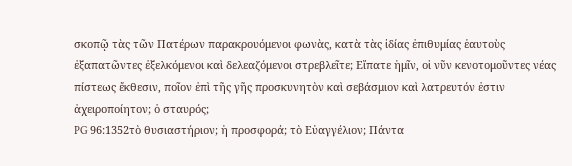σκοπῷ τὰς τῶν Πατέρων παρακρουόμενοι φωνὰς, κατὰ τὰς ἰδίας ἐπιθυμίας ἑαυτοὺς ἐξαπατῶντες ἐξελκόμενοι καὶ δελεαζόμενοι στρεβλεῖτε; Εἴπατε ἡμῖν, οἱ νῦν κενοτομοῦντες νέας πίστεως ἔκθεσιν, ποῖον ἐπὶ τῆς γῆς προσκυνητὸν καὶ σεβάσμιον καὶ λατρευτόν ἐστιν ἀχειροποίητον; ὁ σταυρός;
PG 96:1352τὸ θυσιαστήριον; ἡ προσφορά; τὸ Εὐαγγέλιον; Πάντα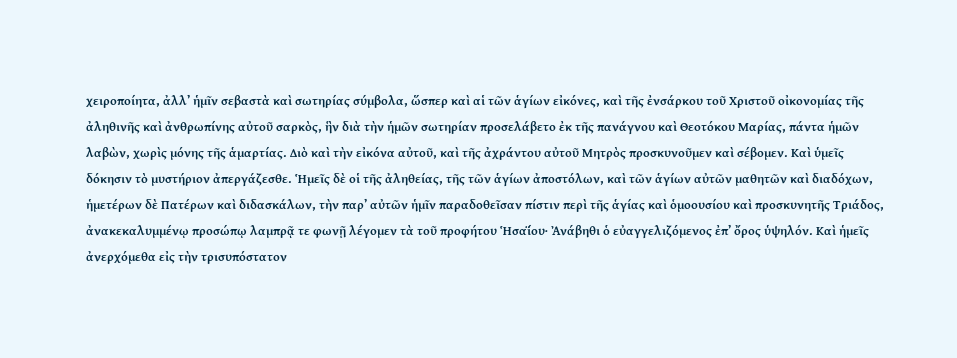χειροποίητα, ἀλλ’ ἡμῖν σεβαστὰ καὶ σωτηρίας σύμβολα, ὥσπερ καὶ αἱ τῶν ἁγίων εἰκόνες, καὶ τῆς ἐνσάρκου τοῦ Χριστοῦ οἰκονομίας τῆς ἀληθινῆς καὶ ἀνθρωπίνης αὐτοῦ σαρκὸς, ἣν διὰ τὴν ἡμῶν σωτηρίαν προσελάβετο ἐκ τῆς πανάγνου καὶ Θεοτόκου Μαρίας, πάντα ἡμῶν λαβὼν, χωρὶς μόνης τῆς ἁμαρτίας. Διὸ καὶ τὴν εἰκόνα αὐτοῦ, καὶ τῆς ἀχράντου αὐτοῦ Μητρὸς προσκυνοῦμεν καὶ σέβομεν. Καὶ ὑμεῖς δόκησιν τὸ μυστήριον ἀπεργάζεσθε. Ἡμεῖς δὲ οἱ τῆς ἀληθείας, τῆς τῶν ἁγίων ἀποστόλων, καὶ τῶν ἁγίων αὐτῶν μαθητῶν καὶ διαδόχων, ἡμετέρων δὲ Πατέρων καὶ διδασκάλων, τὴν παρ’ αὐτῶν ἡμῖν παραδοθεῖσαν πίστιν περὶ τῆς ἁγίας καὶ ὁμοουσίου καὶ προσκυνητῆς Τριάδος, ἀνακεκαλυμμένῳ προσώπῳ λαμπρᾷ τε φωνῇ λέγομεν τὰ τοῦ προφήτου Ἡσαί̈ου· Ἀνάβηθι ὁ εὐαγγελιζόμενος ἐπ’ ὄρος ὑψηλόν. Καὶ ἡμεῖς ἀνερχόμεθα εἰς τὴν τρισυπόστατον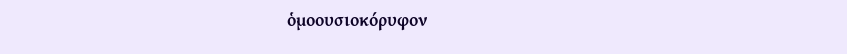ὁμοουσιοκόρυφον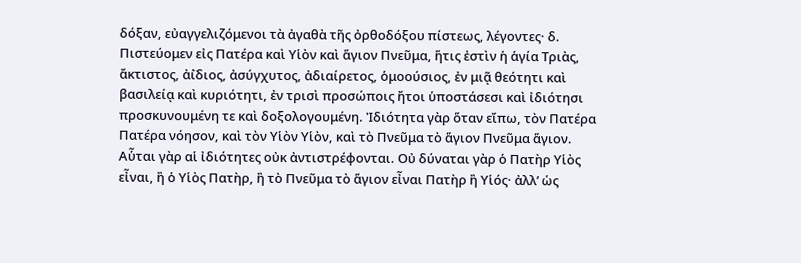δόξαν, εὐαγγελιζόμενοι τὰ ἀγαθὰ τῆς ὀρθοδόξου πίστεως, λέγοντες· δ.
Πιστεύομεν εἰς Πατέρα καὶ Υἱὸν καὶ ἅγιον Πνεῦμα, ἥτις ἐστὶν ἡ ἁγία Τριὰς, ἄκτιστος, ἀί̈διος, ἀσύγχυτος, ἀδιαίρετος, ὁμοούσιος, ἐν μιᾷ θεότητι καὶ βασιλείᾳ καὶ κυριότητι, ἐν τρισὶ προσώποις ἤτοι ὑποστάσεσι καὶ ἰδιότησι προσκυνουμένη τε καὶ δοξολογουμένη. Ἰδιότητα γὰρ ὅταν εἴπω, τὸν Πατέρα Πατέρα νόησον, καὶ τὸν Υἱὸν Υἱὸν, καὶ τὸ Πνεῦμα τὸ ἅγιον Πνεῦμα ἅγιον. Αὗται γὰρ αἱ ἰδιότητες οὐκ ἀντιστρέφονται. Οὐ δύναται γὰρ ὁ Πατὴρ Υἱὸς εἶναι, ἢ ὁ Υἱὸς Πατὴρ, ἢ τὸ Πνεῦμα τὸ ἅγιον εἶναι Πατὴρ ἢ Υἱός· ἀλλ’ ὡς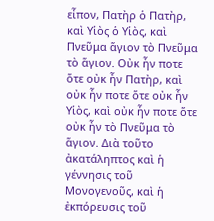εἶπον, Πατὴρ ὁ Πατὴρ, καὶ Υἱὸς ὁ Υἱὸς, καὶ Πνεῦμα ἅγιον τὸ Πνεῦμα τὸ ἅγιον. Οὐκ ἦν ποτε ὅτε οὐκ ἦν Πατὴρ, καὶ οὐκ ἦν ποτε ὅτε οὐκ ἦν Υἱὸς, καὶ οὐκ ἦν ποτε ὅτε οὐκ ἦν τὸ Πνεῦμα τὸ ἅγιον. Διὰ τοῦτο ἀκατάληπτος καὶ ἡ γέννησις τοῦ Μονογενοῦς, καὶ ἡ ἐκπόρευσις τοῦ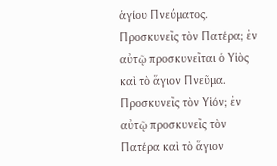ἁγίου Πνεύματος. Προσκυνεῖς τὸν Πατέρα; ἐν αὐτῷ προσκυνεῖται ὁ Υἱὸς καὶ τὸ ἅγιον Πνεῦμα. Προσκυνεῖς τὸν Υἱόν; ἐν αὐτῷ προσκυνεῖς τὸν Πατέρα καὶ τὸ ἅγιον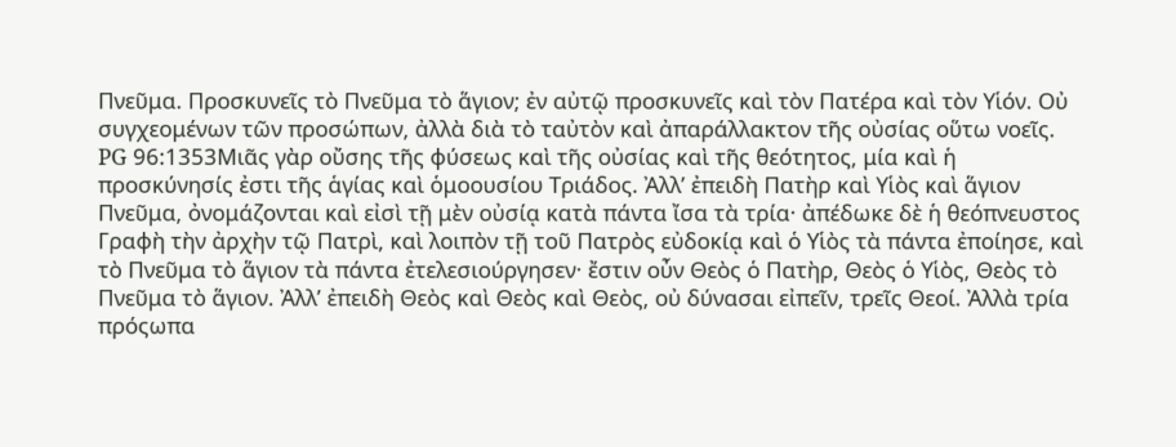Πνεῦμα. Προσκυνεῖς τὸ Πνεῦμα τὸ ἅγιον; ἐν αὐτῷ προσκυνεῖς καὶ τὸν Πατέρα καὶ τὸν Υἱόν. Οὐ συγχεομένων τῶν προσώπων, ἀλλὰ διὰ τὸ ταὐτὸν καὶ ἀπαράλλακτον τῆς οὐσίας οὕτω νοεῖς.
PG 96:1353Μιᾶς γὰρ οὔσης τῆς φύσεως καὶ τῆς οὐσίας καὶ τῆς θεότητος, μία καὶ ἡ προσκύνησίς ἐστι τῆς ἁγίας καὶ ὁμοουσίου Τριάδος. Ἀλλ’ ἐπειδὴ Πατὴρ καὶ Υἱὸς καὶ ἅγιον Πνεῦμα, ὀνομάζονται καὶ εἰσὶ τῇ μὲν οὐσίᾳ κατὰ πάντα ἴσα τὰ τρία· ἀπέδωκε δὲ ἡ θεόπνευστος Γραφὴ τὴν ἀρχὴν τῷ Πατρὶ, καὶ λοιπὸν τῇ τοῦ Πατρὸς εὐδοκίᾳ καὶ ὁ Υἱὸς τὰ πάντα ἐποίησε, καὶ τὸ Πνεῦμα τὸ ἅγιον τὰ πάντα ἐτελεσιούργησεν· ἔστιν οὖν Θεὸς ὁ Πατὴρ, Θεὸς ὁ Υἱὸς, Θεὸς τὸ Πνεῦμα τὸ ἅγιον. Ἀλλ’ ἐπειδὴ Θεὸς καὶ Θεὸς καὶ Θεὸς, οὐ δύνασαι εἰπεῖν, τρεῖς Θεοί. Ἀλλὰ τρία πρόςωπα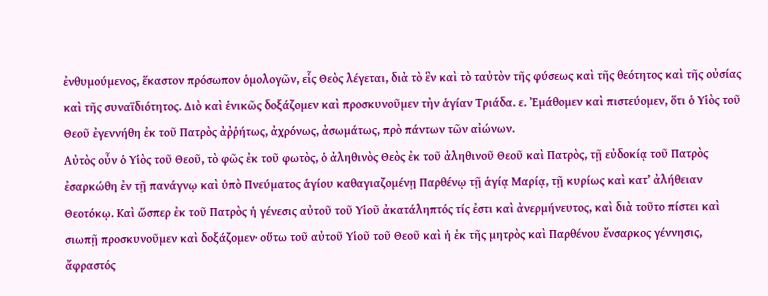ἐνθυμούμενος, ἕκαστον πρόσωπον ὁμολογῶν, εἷς Θεὸς λέγεται, διὰ τὸ ἓν καὶ τὸ ταὐτὸν τῆς φύσεως καὶ τῆς θεότητος καὶ τῆς οὐσίας καὶ τῆς συναϊδιότητος. Διὸ καὶ ἑνικῶς δοξάζομεν καὶ προσκυνοῦμεν τὴν ἁγίαν Τριάδα. ε. Ἐμάθομεν καὶ πιστεύομεν, ὅτι ὁ Υἱὸς τοῦ Θεοῦ ἐγεννήθη ἐκ τοῦ Πατρὸς ἀῤῥήτως, ἀχρόνως, ἀσωμάτως, πρὸ πάντων τῶν αἰώνων.
Αὐτὸς οὖν ὁ Υἱὸς τοῦ Θεοῦ, τὸ φῶς ἐκ τοῦ φωτὸς, ὁ ἀληθινὸς Θεὸς ἐκ τοῦ ἀληθινοῦ Θεοῦ καὶ Πατρὸς, τῇ εὐδοκίᾳ τοῦ Πατρὸς ἐσαρκώθη ἐν τῇ πανάγνῳ καὶ ὑπὸ Πνεύματος ἁγίου καθαγιαζομένῃ Παρθένῳ τῇ ἁγίᾳ Μαρίᾳ, τῇ κυρίως καὶ κατ’ ἀλήθειαν Θεοτόκῳ. Καὶ ὥσπερ ἐκ τοῦ Πατρὸς ἡ γένεσις αὐτοῦ τοῦ Υἱοῦ ἀκατάληπτός τίς ἐστι καὶ ἀνερμήνευτος, καὶ διὰ τοῦτο πίστει καὶ σιωπῇ προσκυνοῦμεν καὶ δοξάζομεν· οὕτω τοῦ αὐτοῦ Υἱοῦ τοῦ Θεοῦ καὶ ἡ ἐκ τῆς μητρὸς καὶ Παρθένου ἔνσαρκος γέννησις, ἄφραστός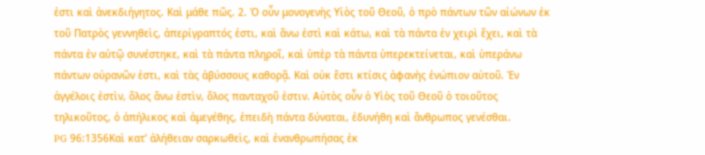ἐστι καὶ ἀνεκδιήγητος. Καὶ μάθε πῶς. 2. Ὁ οὖν μονογενὴς Υἱὸς τοῦ Θεοῦ, ὁ πρὸ πάντων τῶν αἰώνων ἐκ τοῦ Πατρὸς γεννηθεὶς, ἀπερίγραπτός ἐστι, καὶ ἄνω ἐστὶ καὶ κάτω, καὶ τὰ πάντα ἐν χειρὶ ἔχει, καὶ τὰ πάντα ἐν αὐτῷ συνέστηκε, καὶ τὰ πάντα πληροῖ, καὶ ὑπὲρ τὰ πάντα ὑπερεκτείνεται, καὶ ὑπεράνω πάντων οὐρανῶν ἐστι, καὶ τὰς ἀβύσσους καθορᾷ. Καὶ οὐκ ἔστι κτίσις ἀφανὴς ἐνώπιον αὐτοῦ. Ἐν ἀγγέλοις ἐστὶν, ὅλος ἄνω ἐστὶν, ὅλος πανταχοῦ ἐστιν. Αὐτὸς οὖν ὁ Υἱὸς τοῦ Θεοῦ ὁ τοιοῦτος τηλικοῦτος, ὁ ἀπήλικος καὶ ἀμεγέθης, ἐπειδὴ πάντα δύναται, ἐδυνήθη καὶ ἄνθρωπος γενέσθαι.
PG 96:1356Καὶ κατ’ ἀλήθειαν σαρκωθεὶς, καὶ ἐνανθρωπήσας ἐκ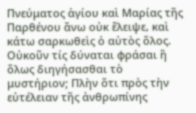Πνεύματος ἁγίου καὶ Μαρίας τῆς Παρθένου ἄνω οὐκ ἔλειψε, καὶ κάτω σαρκωθεὶς ὁ αὐτὸς ὅλος. Οὐκοῦν τίς δύναται φράσαι ἢ ὅλως διηγήσασθαι τὸ μυστήριον; Πλὴν ὅτι πρὸς τὴν εὐτέλειαν τῆς ἀνθρωπίνης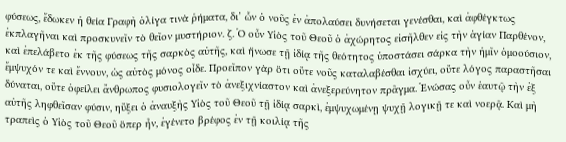φύσεως, ἔδωκεν ἡ θεία Γραφὴ ὀλίγα τινὰ ῥήματα, δι’ ὧν ὁ νοῦς ἐν ἀπολαύσει δυνήσεται γενέσθαι, καὶ ἀφθέγκτως ἐκπλαγῆναι καὶ προσκυνεῖν τὸ θεῖον μυστήριον. ζ. Ὁ οὖν Υἱὸς τοῦ Θεοῦ ὁ ἀχώρητος εἰσῆλθεν εἰς τὴν ἁγίαν Παρθένον, καὶ ἐπελάβετο ἐκ τῆς φύσεως τῆς σαρκὸς αὐτῆς, καὶ ἥνωσε τῇ ἰδίᾳ τῆς θεότητος ὑποστάσει σάρκα τὴν ἡμῖν ὁμοούσιον, ἔμψυχόν τε καὶ ἔννουν, ὡς αὐτὸς μόνος οἶδε. Προεῖπον γὰρ ὅτι οὔτε νοῦς καταλαβέσθαι ἰσχύει, οὔτε λόγος παραστῆσαι δύναται, οὔτε ὀφείλει ἄνθρωπος φυσιολογεῖν τὸ ἀνεξιχνίαστον καὶ ἀνεξερεύνητον πρᾶγμα. Ἑνώσας οὖν ἑαυτῷ τὴν ἐξ αὐτῆς ληφθεῖσαν φύσιν, ηὔξει ὁ ἀναυξὴς Υἱὸς τοῦ Θεοῦ τῇ ἰδίᾳ σαρκὶ, ἐμψυχωμένῃ ψυχῇ λογικῇ τε καὶ νοερᾷ. Καὶ μὴ τραπεὶς ὁ Υἱὸς τοῦ Θεοῦ ὅπερ ἦν, ἐγένετο βρέφος ἐν τῇ κοιλίᾳ τῆς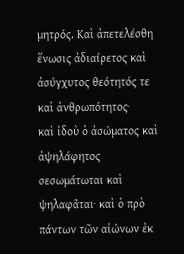μητρός. Καὶ ἀπετελέσθη ἕνωσις ἀδιαίρετος καὶ ἀσύγχυτος θεότητός τε καὶ ἀνθρωπότητος·
καὶ ἰδοὺ ὁ ἀσώματος καὶ ἀψηλάφητος σεσωμάτωται καὶ ψηλαφᾶται· καὶ ὁ πρὸ πάντων τῶν αἰώνων ἐκ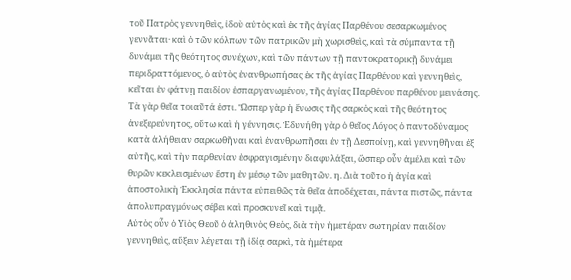τοῦ Πατρὸς γεννηθεὶς, ἰδοὺ αὐτὸς καὶ ἐκ τῆς ἁγίας Παρθένου σεσαρκωμένος γεννᾶται· καὶ ὁ τῶν κόλπων τῶν πατρικῶν μὴ χωρισθεὶς, καὶ τὰ σύμπαντα τῇ δυνάμει τῆς θεότητος συνέχων, καὶ τῶν πάντων τῇ παντοκρατορικῇ δυνάμει περιδραττόμενος, ὁ αὐτὸς ἐνανθρωπήσας ἐκ τῆς ἁγίας Παρθένου καὶ γεννηθεὶς, κεῖται ἐν φάτνῃ παιδίον ἐσπαργανωμένον, τῆς ἁγίας Παρθένου παρθένου μεινάσης. Τὰ γὰρ θεῖα τοιαῦτά ἐστι. Ὥσπερ γὰρ ἡ ἕνωσις τῆς σαρκὸς καὶ τῆς θεότητος ἀνεξερεύνητος, οὕτω καὶ ἡ γέννησις. Ἐδυνήθη γὰρ ὁ θεῖος Λόγος ὁ παντοδύναμος κατὰ ἀλήθειαν σαρκωθῆναι καὶ ἐνανθρωπῆσαι ἐν τῇ Δεσποίνῃ, καὶ γεννηθῆναι ἐξ αὐτῆς, καὶ τὴν παρθενίαν ἐσφραγισμένην διαφυλάξαι, ὥσπερ οὖν ἀμέλει καὶ τῶν θυρῶν κεκλεισμένων ἔστη ἐν μέσῳ τῶν μαθητῶν. η. Διὰ τοῦτο ἡ ἁγία καὶ ἀποστολικὴ Ἐκκλησία πάντα εὐπειθῶς τὰ θεῖα ἀποδέχεται, πάντα πιστῶς, πάντα ἀπολυπραγμόνως σέβει καὶ προσκυνεῖ καὶ τιμᾷ.
Αὐτὸς οὖν ὁ Υἱὸς Θεοῦ ὁ ἀληθινὸς Θεὸς, διὰ τὴν ἡμετέραν σωτηρίαν παιδίον γεννηθεὶς, αὔξειν λέγεται τῇ ἰδίᾳ σαρκὶ, τὰ ἡμέτερα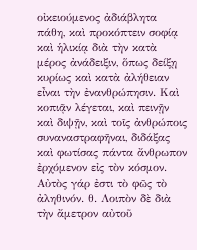οἰκειούμενος ἀδιάβλητα πάθη, καὶ προκόπτειν σοφίᾳ καὶ ἡλικίᾳ διὰ τὴν κατὰ μέρος ἀνάδειξιν, ὅπως δείξῃ κυρίως καὶ κατὰ ἀλήθειαν εἶναι τὴν ἐνανθρώπησιν. Καὶ κοπιᾷν λέγεται, καὶ πεινῇν καὶ διψῇν, καὶ τοῖς ἀνθρώποις συναναστραφῆναι, διδάξας καὶ φωτίσας πάντα ἄνθρωπον ἐρχόμενον εἰς τὸν κόσμον. Αὐτὸς γάρ ἐστι τὸ φῶς τὸ ἀληθινόν. θ. Λοιπὸν δὲ διὰ τὴν ἄμετρον αὐτοῦ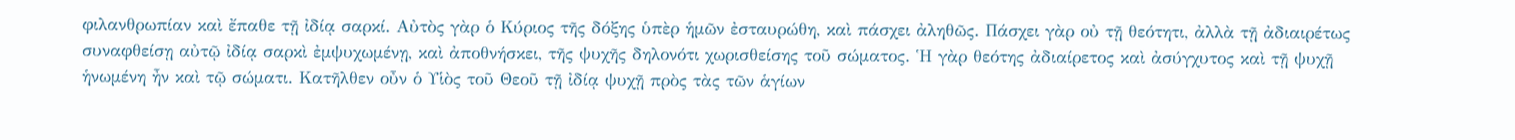φιλανθρωπίαν καὶ ἔπαθε τῇ ἰδίᾳ σαρκί. Αὐτὸς γὰρ ὁ Κύριος τῆς δόξης ὑπὲρ ἡμῶν ἐσταυρώθη, καὶ πάσχει ἀληθῶς. Πάσχει γὰρ οὐ τῇ θεότητι, ἀλλὰ τῇ ἀδιαιρέτως συναφθείσῃ αὐτῷ ἰδίᾳ σαρκὶ ἐμψυχωμένῃ, καὶ ἀποθνήσκει, τῆς ψυχῆς δηλονότι χωρισθείσης τοῦ σώματος. Ἡ γὰρ θεότης ἀδιαίρετος καὶ ἀσύγχυτος καὶ τῇ ψυχῇ ἡνωμένη ἦν καὶ τῷ σώματι. Κατῆλθεν οὖν ὁ Υἱὸς τοῦ Θεοῦ τῇ ἰδίᾳ ψυχῇ πρὸς τὰς τῶν ἁγίων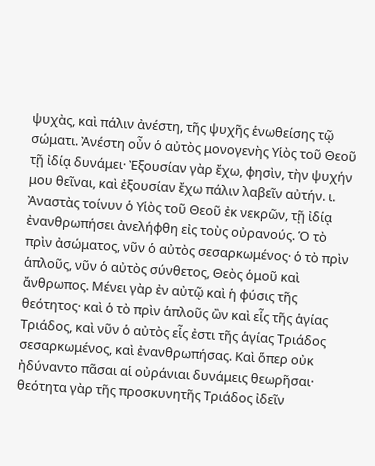ψυχὰς, καὶ πάλιν ἀνέστη, τῆς ψυχῆς ἑνωθείσης τῷ σώματι. Ἀνέστη οὖν ὁ αὐτὸς μονογενὴς Υἱὸς τοῦ Θεοῦ τῇ ἰδίᾳ δυνάμει· Ἐξουσίαν γὰρ ἔχω, φησὶν, τὴν ψυχήν μου θεῖναι, καὶ ἐξουσίαν ἔχω πάλιν λαβεῖν αὐτήν. ι.
Ἀναστὰς τοίνυν ὁ Υἱὸς τοῦ Θεοῦ ἐκ νεκρῶν, τῇ ἰδίᾳ ἐνανθρωπήσει ἀνελήφθη εἰς τοὺς οὐρανούς. Ὁ τὸ πρὶν ἀσώματος, νῦν ὁ αὐτὸς σεσαρκωμένος· ὁ τὸ πρὶν ἁπλοῦς, νῦν ὁ αὐτὸς σύνθετος, Θεὸς ὁμοῦ καὶ ἄνθρωπος. Μένει γὰρ ἐν αὐτῷ καὶ ἡ φύσις τῆς θεότητος· καὶ ὁ τὸ πρὶν ἁπλοῦς ὢν καὶ εἷς τῆς ἁγίας Τριάδος, καὶ νῦν ὁ αὐτὸς εἷς ἐστι τῆς ἁγίας Τριάδος σεσαρκωμένος, καὶ ἐνανθρωπήσας. Καὶ ὅπερ οὐκ ἠδύναντο πᾶσαι αἱ οὐράνιαι δυνάμεις θεωρῆσαι· θεότητα γὰρ τῆς προσκυνητῆς Τριάδος ἰδεῖν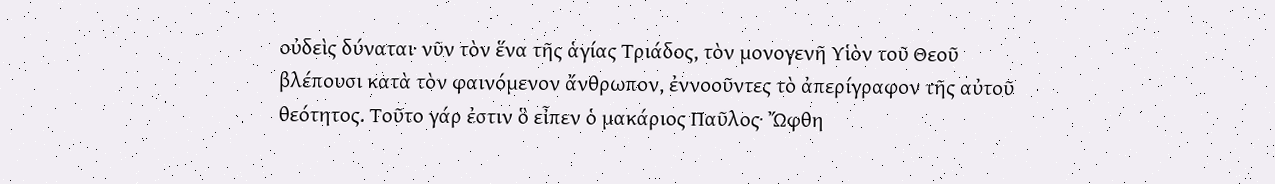οὐδεὶς δύναται· νῦν τὸν ἕνα τῆς ἁγίας Τριάδος, τὸν μονογενῆ Υἱὸν τοῦ Θεοῦ βλέπουσι κατὰ τὸν φαινόμενον ἄνθρωπον, ἐννοοῦντες τὸ ἀπερίγραφον τῆς αὐτοῦ θεότητος. Τοῦτο γάρ ἐστιν ὃ εἶπεν ὁ μακάριος Παῦλος· Ὤφθη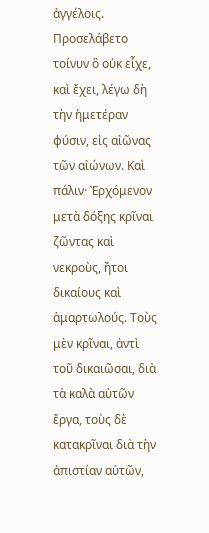ἀγγέλοις. Προσελάβετο τοίνυν ὃ οὐκ εἶχε, καὶ ἔχει, λέγω δὴ τὴν ἡμετέραν φύσιν, εἰς αἰῶνας τῶν αἰώνων. Καὶ πάλιν· Ἐρχόμενον μετὰ δόξης κρῖναι ζῶντας καὶ νεκροὺς, ἤτοι δικαίους καὶ ἁμαρτωλούς. Τοὺς μὲν κρῖναι, ἀντὶ τοῦ δικαιῶσαι, διὰ τὰ καλὰ αὐτῶν ἔργα, τοὺς δὲ κατακρῖναι διὰ τὴν ἀπιστίαν αὐτῶν,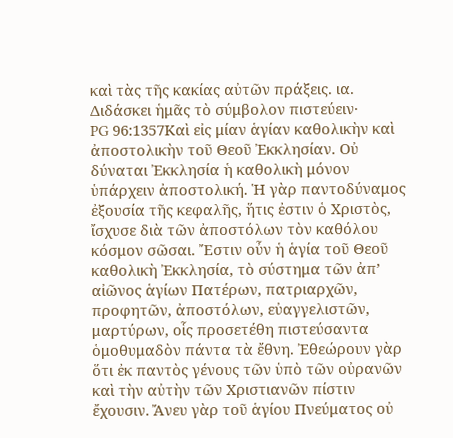καὶ τὰς τῆς κακίας αὐτῶν πράξεις. ια. Διδάσκει ἡμᾶς τὸ σύμβολον πιστεύειν·
PG 96:1357Καὶ εἰς μίαν ἁγίαν καθολικὴν καὶ ἀποστολικὴν τοῦ Θεοῦ Ἐκκλησίαν. Οὐ δύναται Ἐκκλησία ἡ καθολικὴ μόνον ὑπάρχειν ἀποστολική. Ἡ γὰρ παντοδύναμος ἐξουσία τῆς κεφαλῆς, ἥτις ἐστιν ὁ Χριστὸς, ἴσχυσε διὰ τῶν ἀποστόλων τὸν καθόλου κόσμον σῶσαι. Ἔστιν οὖν ἡ ἁγία τοῦ Θεοῦ καθολικὴ Ἐκκλησία, τὸ σύστημα τῶν ἀπ’ αἰῶνος ἁγίων Πατέρων, πατριαρχῶν, προφητῶν, ἀποστόλων, εὐαγγελιστῶν, μαρτύρων, οἷς προσετέθη πιστεύσαντα ὁμοθυμαδὸν πάντα τὰ ἔθνη. Ἐθεώρουν γὰρ ὅτι ἐκ παντὸς γένους τῶν ὑπὸ τῶν οὐρανῶν καὶ τὴν αὐτὴν τῶν Χριστιανῶν πίστιν ἔχουσιν. Ἄνευ γὰρ τοῦ ἁγίου Πνεύματος οὐ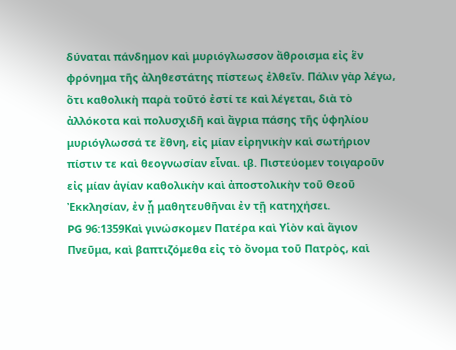δύναται πάνδημον καὶ μυριόγλωσσον ἄθροισμα εἰς ἓν φρόνημα τῆς ἀληθεστάτης πίστεως ἐλθεῖν. Πάλιν γὰρ λέγω, ὅτι καθολικὴ παρὰ τοῦτό ἐστί τε καὶ λέγεται, διὰ τὸ ἀλλόκοτα καὶ πολυσχιδῆ καὶ ἄγρια πάσης τῆς ὑφηλίου μυριόγλωσσά τε ἔθνη, εἰς μίαν εἰρηνικὴν καὶ σωτήριον πίστιν τε καὶ θεογνωσίαν εἶναι. ιβ. Πιστεύομεν τοιγαροῦν εἰς μίαν ἁγίαν καθολικὴν καὶ ἀποστολικὴν τοῦ Θεοῦ Ἐκκλησίαν, ἐν ᾗ μαθητευθῆναι ἐν τῇ κατηχήσει.
PG 96:1359Καὶ γινώσκομεν Πατέρα καὶ Υἱὸν καὶ ἅγιον Πνεῦμα, καὶ βαπτιζόμεθα εἰς τὸ ὄνομα τοῦ Πατρὸς, καὶ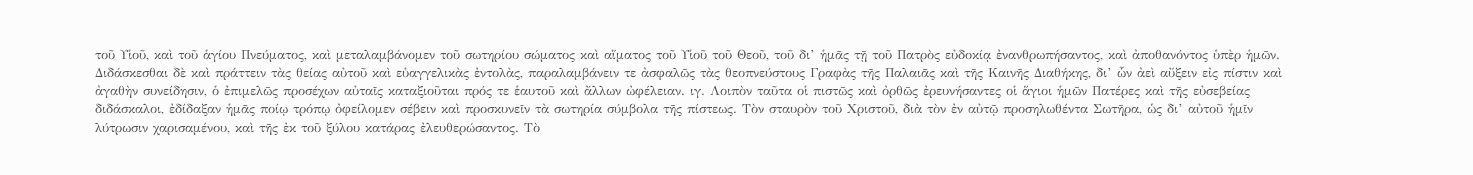τοῦ Υἱοῦ, καὶ τοῦ ἁγίου Πνεύματος, καὶ μεταλαμβάνομεν τοῦ σωτηρίου σώματος καὶ αἵματος τοῦ Υἱοῦ τοῦ Θεοῦ, τοῦ δι’ ἡμᾶς τῇ τοῦ Πατρὸς εὐδοκίᾳ ἐνανθρωπήσαντος, καὶ ἀποθανόντος ὑπὲρ ἡμῶν. Διδάσκεσθαι δὲ καὶ πράττειν τὰς θείας αὐτοῦ καὶ εὐαγγελικὰς ἐντολὰς, παραλαμβάνειν τε ἀσφαλῶς τὰς θεοπνεύστους Γραφὰς τῆς Παλαιᾶς καὶ τῆς Καινῆς Διαθήκης, δι’ ὧν ἀεὶ αὔξειν εἰς πίστιν καὶ ἀγαθὴν συνείδησιν, ὁ ἐπιμελῶς προσέχων αὐταῖς καταξιοῦται πρός τε ἑαυτοῦ καὶ ἄλλων ὠφέλειαν. ιγ. Λοιπὸν ταῦτα οἱ πιστῶς καὶ ὀρθῶς ἐρευνήσαντες οἱ ἅγιοι ἡμῶν Πατέρες καὶ τῆς εὐσεβείας διδάσκαλοι, ἐδίδαξαν ἡμᾶς ποίῳ τρόπῳ ὀφείλομεν σέβειν καὶ προσκυνεῖν τὰ σωτηρία σύμβολα τῆς πίστεως. Τὸν σταυρὸν τοῦ Χριστοῦ, διὰ τὸν ἐν αὐτῷ προσηλωθέντα Σωτῆρα, ὡς δι’ αὐτοῦ ἡμῖν λύτρωσιν χαρισαμένου, καὶ τῆς ἐκ τοῦ ξύλου κατάρας ἐλευθερώσαντος. Τὸ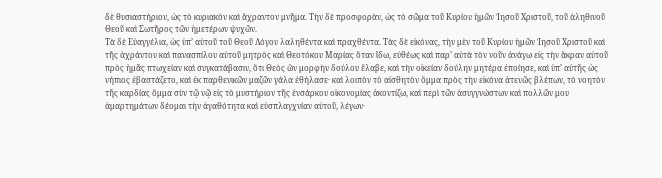δὲ θυσιαστήριον, ὡς τὸ κυριακὸν καὶ ἄχραντον μνῆμα. Τὴν δὲ προσφορὰν, ὡς τὸ σῶμα τοῦ Κυρίου ἡμῶν Ἰησοῦ Χριστοῦ, τοῦ ἀληθινοῦ Θεοῦ καὶ Σωτῆρος τῶν ἡμετέρων ψυχῶν.
Τὰ δὲ Εὐαγγέλια, ὡς ὑπ’ αὐτοῦ τοῦ Θεοῦ Λόγου λαληθέντα καὶ πραχθέντα. Τὰς δὲ εἰκόνας, τὴν μὲν τοῦ Κυρίου ἡμῶν Ἰησοῦ Χριστοῦ καὶ τῆς ἀχράντου καὶ πανασπίλου αὐτοῦ μητρὸς καὶ Θεοτόκου Μαρίας ὅταν ἴδω, εὐθέως καὶ παρ’ αὐτὰ τὸν νοῦν ἀνάγω εἰς τὴν ἄκραν αὐτοῦ πρὸς ἡμᾶς πτωχείαν καὶ συγκατάβασιν, ὅτι Θεὸς ὢν μορφὴν δούλου ἔλαβε, καὶ τὴν οἰκείαν δούλην μητέρα ἐποίησε, καὶ ὑπ’ αὐτῆς ὡς νήπιος ἐβαστάζετο, καὶ ἐκ παρθενικῶν μαζῶν γάλα ἐθήλασε· καὶ λοιπὸν τὸ αἰσθητὸν ὄμμα πρὸς τὴν εἰκόνα ἀτενῶς βλέπων, τὸ νοητὸν τῆς καρδίας ὄμμα σὺν τῷ νῷ εἰς τὸ μυστήριον τῆς ἐνσάρκου οἰκονομίας ἀκοντίζω, καὶ περὶ τῶν ἀσυγγνώστων καὶ πολλῶν μου ἁμαρτημάτων δέομαι τὴν ἀγαθότητα καὶ εὐσπλαγχνίαν αὐτοῦ, λέγων·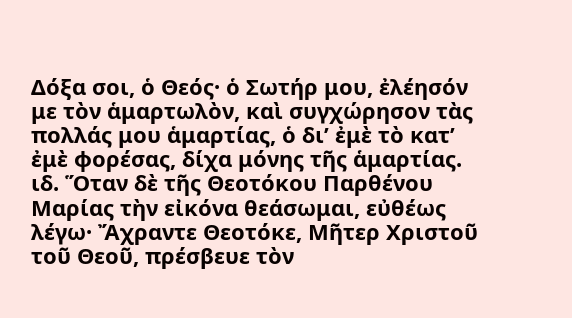Δόξα σοι, ὁ Θεός· ὁ Σωτήρ μου, ἐλέησόν με τὸν ἁμαρτωλὸν, καὶ συγχώρησον τὰς πολλάς μου ἁμαρτίας, ὁ δι’ ἐμὲ τὸ κατ’ ἐμὲ φορέσας, δίχα μόνης τῆς ἁμαρτίας. ιδ. Ὅταν δὲ τῆς Θεοτόκου Παρθένου Μαρίας τὴν εἰκόνα θεάσωμαι, εὐθέως λέγω· Ἄχραντε Θεοτόκε, Μῆτερ Χριστοῦ τοῦ Θεοῦ, πρέσβευε τὸν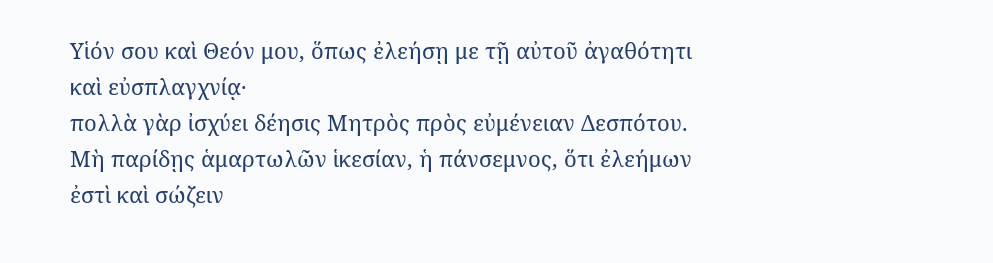Υἱόν σου καὶ Θεόν μου, ὅπως ἐλεήσῃ με τῇ αὐτοῦ ἀγαθότητι καὶ εὐσπλαγχνίᾳ·
πολλὰ γὰρ ἰσχύει δέησις Μητρὸς πρὸς εὐμένειαν Δεσπότου. Μὴ παρίδῃς ἁμαρτωλῶν ἱκεσίαν, ἡ πάνσεμνος, ὅτι ἐλεήμων ἐστὶ καὶ σώζειν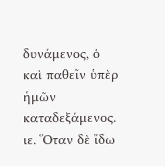δυνάμενος, ὁ καὶ παθεῖν ὑπὲρ ἡμῶν καταδεξάμενος. ιε. Ὅταν δὲ ἴδω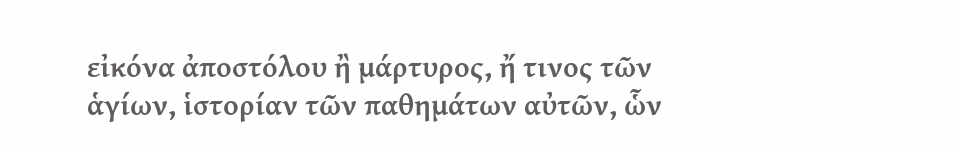εἰκόνα ἀποστόλου ἢ μάρτυρος, ἤ τινος τῶν ἁγίων, ἱστορίαν τῶν παθημάτων αὐτῶν, ὧν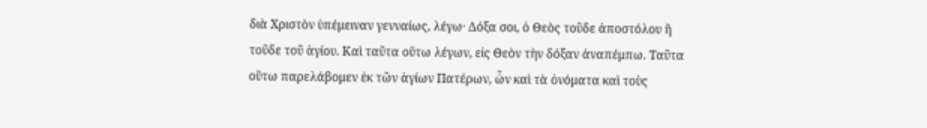διὰ Χριστὸν ὑπέμειναν γενναίως, λέγω· Δόξα σοι, ὁ Θεὸς τοῦδε ἀποστόλου ἢ τοῦδε τοῦ ἁγίου. Καὶ ταῦτα οὕτω λέγων, εἰς Θεὸν τὴν δόξαν ἀναπέμπω. Ταῦτα οὕτω παρελάβομεν ἐκ τῶν ἁγίων Πατέρων, ὧν καὶ τὰ ὀνόματα καὶ τοὺς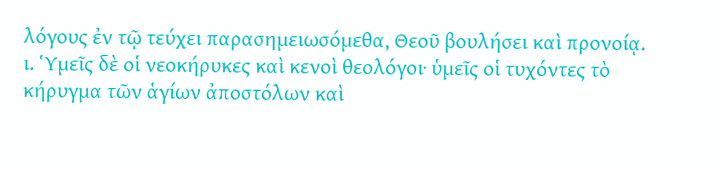λόγους ἐν τῷ τεύχει παρασημειωσόμεθα, Θεοῦ βουλήσει καὶ προνοίᾳ. ι. Ὑμεῖς δὲ οἱ νεοκήρυκες καὶ κενοὶ θεολόγοι· ὑμεῖς οἱ τυχόντες τὸ κήρυγμα τῶν ἁγίων ἀποστόλων καὶ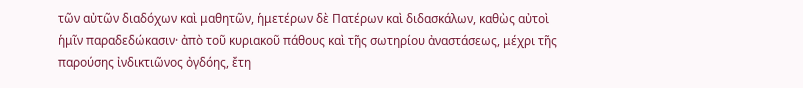τῶν αὐτῶν διαδόχων καὶ μαθητῶν, ἡμετέρων δὲ Πατέρων καὶ διδασκάλων, καθὼς αὐτοὶ ἡμῖν παραδεδώκασιν· ἀπὸ τοῦ κυριακοῦ πάθους καὶ τῆς σωτηρίου ἀναστάσεως, μέχρι τῆς παρούσης ἰνδικτιῶνος ὀγδόης, ἔτη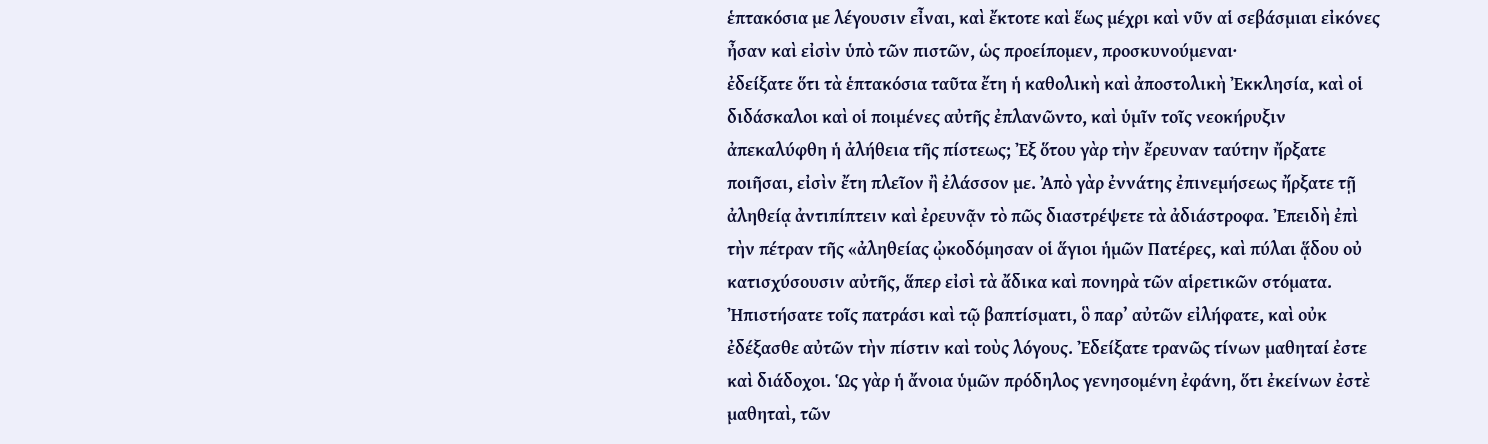ἑπτακόσια με λέγουσιν εἶναι, καὶ ἔκτοτε καὶ ἕως μέχρι καὶ νῦν αἱ σεβάσμιαι εἰκόνες ἦσαν καὶ εἰσὶν ὑπὸ τῶν πιστῶν, ὡς προείπομεν, προσκυνούμεναι·
ἐδείξατε ὅτι τὰ ἑπτακόσια ταῦτα ἔτη ἡ καθολικὴ καὶ ἀποστολικὴ Ἐκκλησία, καὶ οἱ διδάσκαλοι καὶ οἱ ποιμένες αὐτῆς ἐπλανῶντο, καὶ ὑμῖν τοῖς νεοκήρυξιν ἀπεκαλύφθη ἡ ἀλήθεια τῆς πίστεως; Ἐξ ὅτου γὰρ τὴν ἔρευναν ταύτην ἤρξατε ποιῆσαι, εἰσὶν ἔτη πλεῖον ἢ ἐλάσσον με. Ἀπὸ γὰρ ἐννάτης ἐπινεμήσεως ἤρξατε τῇ ἀληθείᾳ ἀντιπίπτειν καὶ ἐρευνᾷν τὸ πῶς διαστρέψετε τὰ ἀδιάστροφα. Ἐπειδὴ ἐπὶ τὴν πέτραν τῆς «ἀληθείας ᾠκοδόμησαν οἱ ἅγιοι ἡμῶν Πατέρες, καὶ πύλαι ᾅδου οὐ κατισχύσουσιν αὐτῆς, ἅπερ εἰσὶ τὰ ἄδικα καὶ πονηρὰ τῶν αἱρετικῶν στόματα. Ἠπιστήσατε τοῖς πατράσι καὶ τῷ βαπτίσματι, ὃ παρ’ αὐτῶν εἰλήφατε, καὶ οὐκ ἐδέξασθε αὐτῶν τὴν πίστιν καὶ τοὺς λόγους. Ἐδείξατε τρανῶς τίνων μαθηταί ἐστε καὶ διάδοχοι. Ὡς γὰρ ἡ ἄνοια ὑμῶν πρόδηλος γενησομένη ἐφάνη, ὅτι ἐκείνων ἐστὲ μαθηταὶ, τῶν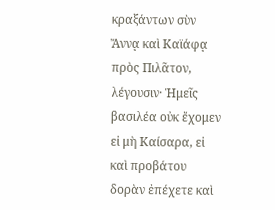κραξάντων σὺν Ἄννᾳ καὶ Καϊάφᾳ πρὸς Πιλᾶτον, λέγουσιν· Ἡμεῖς βασιλέα οὐκ ἔχομεν εἰ μὴ Καίσαρα, εἰ καὶ προβάτου δορὰν ἐπέχετε καὶ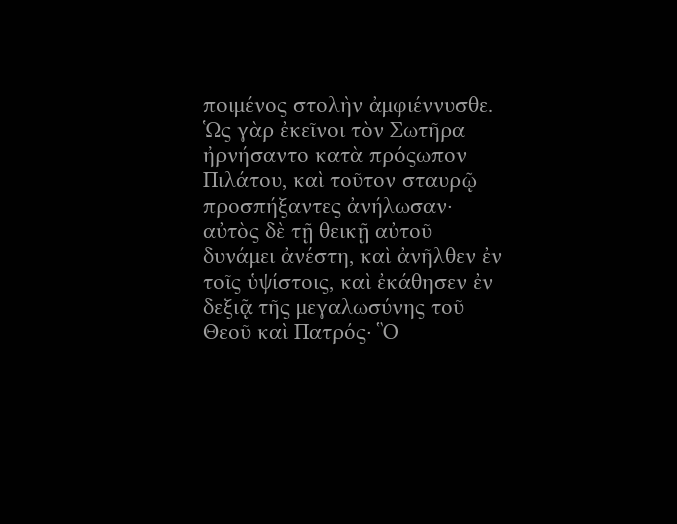ποιμένος στολὴν ἀμφιέννυσθε. Ὡς γὰρ ἐκεῖνοι τὸν Σωτῆρα ἠρνήσαντο κατὰ πρόςωπον Πιλάτου, καὶ τοῦτον σταυρῷ προσπήξαντες ἀνήλωσαν·
αὐτὸς δὲ τῇ θεικῇ αὐτοῦ δυνάμει ἀνέστη, καὶ ἀνῆλθεν ἐν τοῖς ὑψίστοις, καὶ ἐκάθησεν ἐν δεξιᾷ τῆς μεγαλωσύνης τοῦ Θεοῦ καὶ Πατρός· Ὃ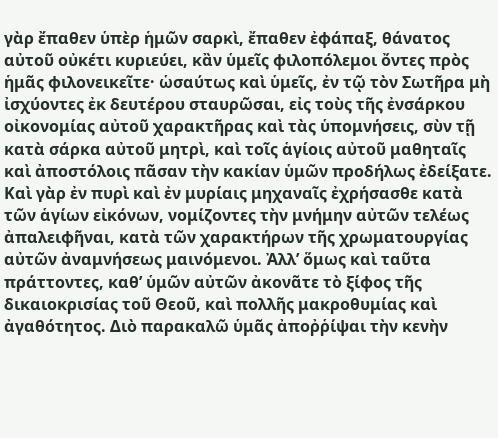γὰρ ἔπαθεν ὑπὲρ ἡμῶν σαρκὶ, ἔπαθεν ἐφάπαξ, θάνατος αὐτοῦ οὐκέτι κυριεύει, κἂν ὑμεῖς φιλοπόλεμοι ὄντες πρὸς ἡμᾶς φιλονεικεῖτε· ὡσαύτως καὶ ὑμεῖς, ἐν τῷ τὸν Σωτῆρα μὴ ἰσχύοντες ἐκ δευτέρου σταυρῶσαι, εἰς τοὺς τῆς ἐνσάρκου οἰκονομίας αὐτοῦ χαρακτῆρας καὶ τὰς ὑπομνήσεις, σὺν τῇ κατὰ σάρκα αὐτοῦ μητρὶ, καὶ τοῖς ἁγίοις αὐτοῦ μαθηταῖς καὶ ἀποστόλοις πᾶσαν τὴν κακίαν ὑμῶν προδήλως ἐδείξατε. Καὶ γὰρ ἐν πυρὶ καὶ ἐν μυρίαις μηχαναῖς ἐχρήσασθε κατὰ τῶν ἁγίων εἰκόνων, νομίζοντες τὴν μνήμην αὐτῶν τελέως ἀπαλειφῆναι, κατὰ τῶν χαρακτήρων τῆς χρωματουργίας αὐτῶν ἀναμνήσεως μαινόμενοι. Ἀλλ’ ὅμως καὶ ταῦτα πράττοντες, καθ’ ὑμῶν αὐτῶν ἀκονᾶτε τὸ ξίφος τῆς δικαιοκρισίας τοῦ Θεοῦ, καὶ πολλῆς μακροθυμίας καὶ ἀγαθότητος. Διὸ παρακαλῶ ὑμᾶς ἀποῤῥίψαι τὴν κενὴν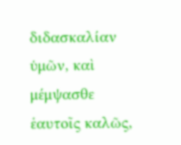διδασκαλίαν ὑμῶν, καὶ μέμψασθε ἑαυτοῖς καλῶς,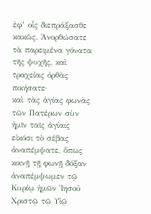ἐφ’ οἷς διεπράξασθε κακῶς. Ἀνορθώσατε τὰ παρειμένα γόνατα τῆς ψυχῆς, καὶ τραχείας ὀρθὰς ποιήσατε·
καὶ τὰς ἁγίας φωνὰς τῶν Πατέρων σὺν ἡμῖν ταῖς ἁγίαις εἰκόσι τὸ σέβας ἀναπέμψατε, ὅπως κοινῇ τῇ φωνῇ δόξαν ἀναπέμψωμεν τῷ Κυρίῳ ἡμῶν Ἰησοῦ Χριστῷ τῷ Υἱῷ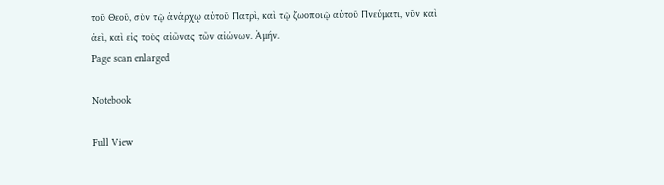τοῦ Θεοῦ, σὺν τῷ ἀνάρχῳ αὐτοῦ Πατρὶ, καὶ τῷ ζωοποιῷ αὐτοῦ Πνεύματι, νῦν καὶ ἀεὶ, καὶ εἰς τοὺς αἰῶνας τῶν αἰώνων. Ἀμήν.
Page scan enlarged

Notebook

Full View